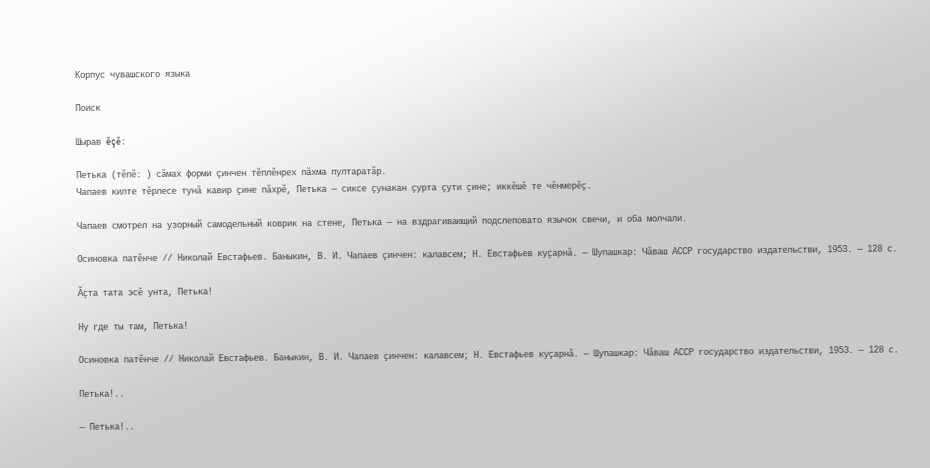Корпус чувашского языка

Поиск

Шырав ĕçĕ:

Петька (тĕпĕ: ) сăмах форми çинчен тĕплĕнрех пăхма пултаратăр.
Чапаев килте тӗрлесе тунӑ кавир ҫине пӑхрӗ, Петька — сиксе ҫунакан ҫурта ҫути ҫине; иккӗшӗ те чӗнмерӗҫ.

Чапаев смотрел на узорный самодельный коврик на стене, Петька — на вздрагивающий подслеповато язычок свечи, и оба молчали.

Осиновка патӗнче // Николай Евстафьев. Баныкин, В. И. Чапаев ҫинчен: калавсем; Н. Евстафьев куҫарнӑ. — Шупашкар: Чӑваш АССР государство издательстви, 1953. — 128 с.

Ӑҫта тата эсӗ унта, Петька!

Ну где ты там, Петька!

Осиновка патӗнче // Николай Евстафьев. Баныкин, В. И. Чапаев ҫинчен: калавсем; Н. Евстафьев куҫарнӑ. — Шупашкар: Чӑваш АССР государство издательстви, 1953. — 128 с.

Петька!..

— Петька!..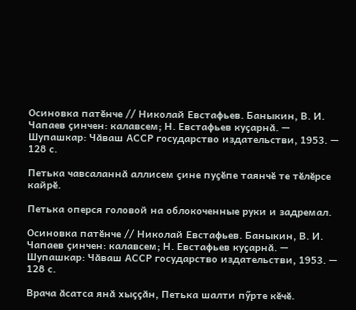Осиновка патӗнче // Николай Евстафьев. Баныкин, В. И. Чапаев ҫинчен: калавсем; Н. Евстафьев куҫарнӑ. — Шупашкар: Чӑваш АССР государство издательстви, 1953. — 128 с.

Петька чавсаланнӑ аллисем ҫине пуҫӗпе таянчӗ те тӗлӗрсе кайрӗ.

Петька оперся головой на облокоченные руки и задремал.

Осиновка патӗнче // Николай Евстафьев. Баныкин, В. И. Чапаев ҫинчен: калавсем; Н. Евстафьев куҫарнӑ. — Шупашкар: Чӑваш АССР государство издательстви, 1953. — 128 с.

Врача ӑсатса янӑ хыҫҫӑн, Петька шалти пӳрте кӗчӗ.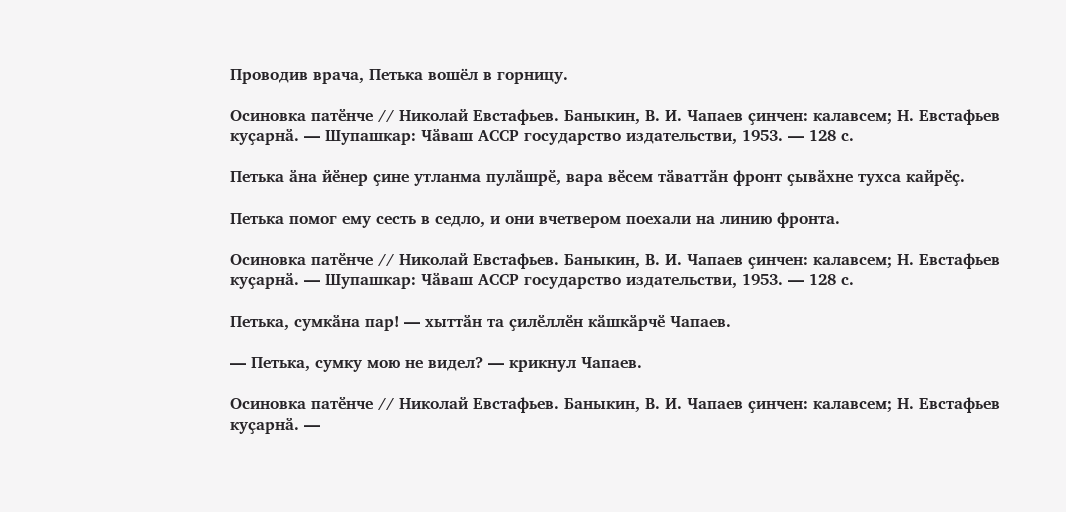Проводив врача, Петька вошёл в горницу.

Осиновка патӗнче // Николай Евстафьев. Баныкин, В. И. Чапаев ҫинчен: калавсем; Н. Евстафьев куҫарнӑ. — Шупашкар: Чӑваш АССР государство издательстви, 1953. — 128 с.

Петька ӑна йӗнер ҫине утланма пулӑшрӗ, вара вӗсем тӑваттӑн фронт ҫывӑхне тухса кайрӗҫ.

Петька помог ему сесть в седло, и они вчетвером поехали на линию фронта.

Осиновка патӗнче // Николай Евстафьев. Баныкин, В. И. Чапаев ҫинчен: калавсем; Н. Евстафьев куҫарнӑ. — Шупашкар: Чӑваш АССР государство издательстви, 1953. — 128 с.

Петька, сумкӑна пар! — хыттӑн та ҫилӗллӗн кӑшкӑрчӗ Чапаев.

— Петька, сумку мою не видел? — крикнул Чапаев.

Осиновка патӗнче // Николай Евстафьев. Баныкин, В. И. Чапаев ҫинчен: калавсем; Н. Евстафьев куҫарнӑ. —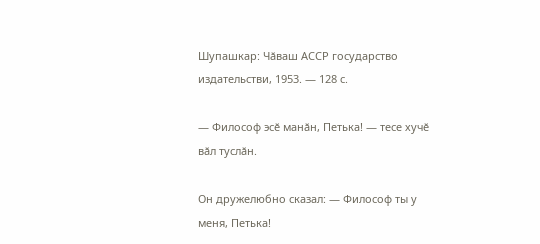Шупашкар: Чӑваш АССР государство издательстви, 1953. — 128 с.

— Философ эсӗ манӑн, Петька! — тесе хучӗ вӑл туслӑн.

Он дружелюбно сказал: — Философ ты у меня, Петька!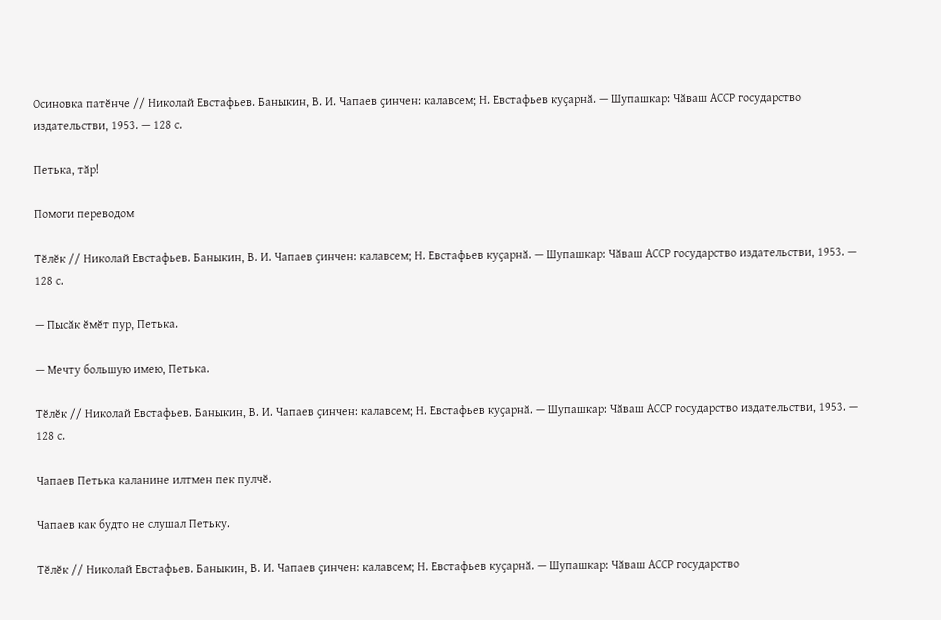Осиновка патӗнче // Николай Евстафьев. Баныкин, В. И. Чапаев ҫинчен: калавсем; Н. Евстафьев куҫарнӑ. — Шупашкар: Чӑваш АССР государство издательстви, 1953. — 128 с.

Петька, тӑр!

Помоги переводом

Тӗлӗк // Николай Евстафьев. Баныкин, В. И. Чапаев ҫинчен: калавсем; Н. Евстафьев куҫарнӑ. — Шупашкар: Чӑваш АССР государство издательстви, 1953. — 128 с.

— Пысӑк ӗмӗт пур, Петька.

— Мечту большую имею, Петька.

Тӗлӗк // Николай Евстафьев. Баныкин, В. И. Чапаев ҫинчен: калавсем; Н. Евстафьев куҫарнӑ. — Шупашкар: Чӑваш АССР государство издательстви, 1953. — 128 с.

Чапаев Петька каланине илтмен пек пулчӗ.

Чапаев как будто не слушал Петьку.

Тӗлӗк // Николай Евстафьев. Баныкин, В. И. Чапаев ҫинчен: калавсем; Н. Евстафьев куҫарнӑ. — Шупашкар: Чӑваш АССР государство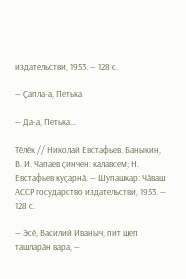издательстви, 1953. — 128 с.

— Ҫапла-а, Петька

— Да-а, Петька…

Тӗлӗк // Николай Евстафьев. Баныкин, В. И. Чапаев ҫинчен: калавсем; Н. Евстафьев куҫарнӑ. — Шупашкар: Чӑваш АССР государство издательстви, 1953. — 128 с.

— Эсӗ, Василий Иваныч, пит шеп ташларӑн вара, —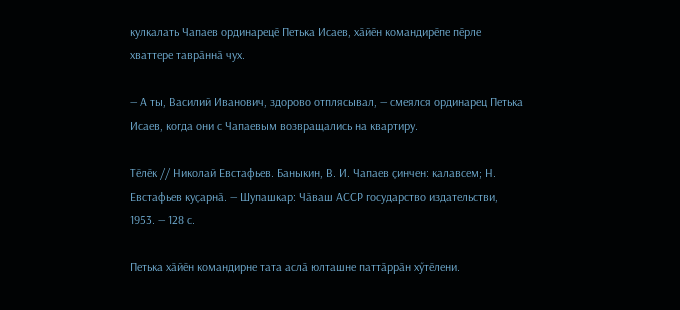кулкалать Чапаев ординарецӗ Петька Исаев, хӑйӗн командирӗпе пӗрле хваттере таврӑннӑ чух.

— А ты, Василий Иванович, здорово отплясывал, — смеялся ординарец Петька Исаев, когда они с Чапаевым возвращались на квартиру.

Тӗлӗк // Николай Евстафьев. Баныкин, В. И. Чапаев ҫинчен: калавсем; Н. Евстафьев куҫарнӑ. — Шупашкар: Чӑваш АССР государство издательстви, 1953. — 128 с.

Петька хӑйӗн командирне тата аслӑ юлташне паттӑррӑн хӳтӗлени.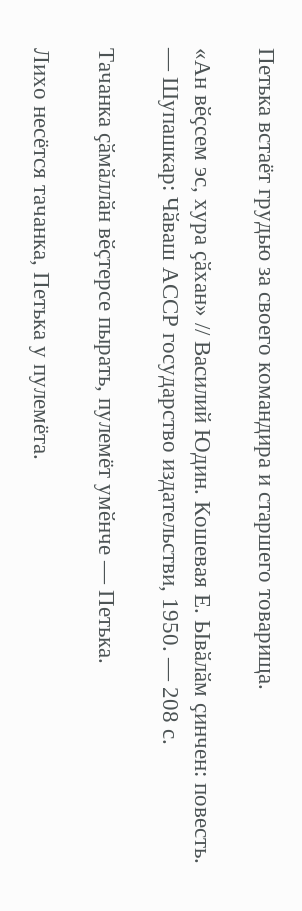Петька встаёт грудью за своего командира и старшего товарища.

«Ан вӗҫсем эс, хура ҫӑхан» // Василий Юдин. Кошевая Е. Ывӑлӑм ҫинчен: повесть. — Шупашкар: Чӑваш АССР государство издательстви, 1950. — 208 с.

Тачанка ҫӑмӑллӑн вӗҫтерсе пырать, пулемёт умӗнче — Петька.

Лихо несётся тачанка, Петька у пулемёта.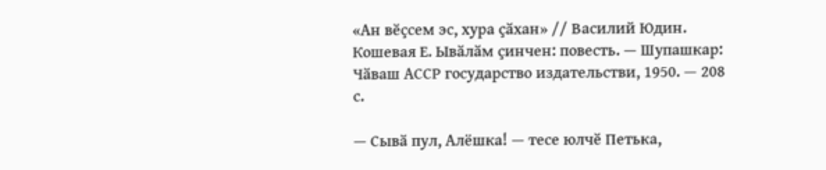«Ан вӗҫсем эс, хура ҫӑхан» // Василий Юдин. Кошевая Е. Ывӑлӑм ҫинчен: повесть. — Шупашкар: Чӑваш АССР государство издательстви, 1950. — 208 с.

— Сывӑ пул, Алёшка! — тесе юлчӗ Петька,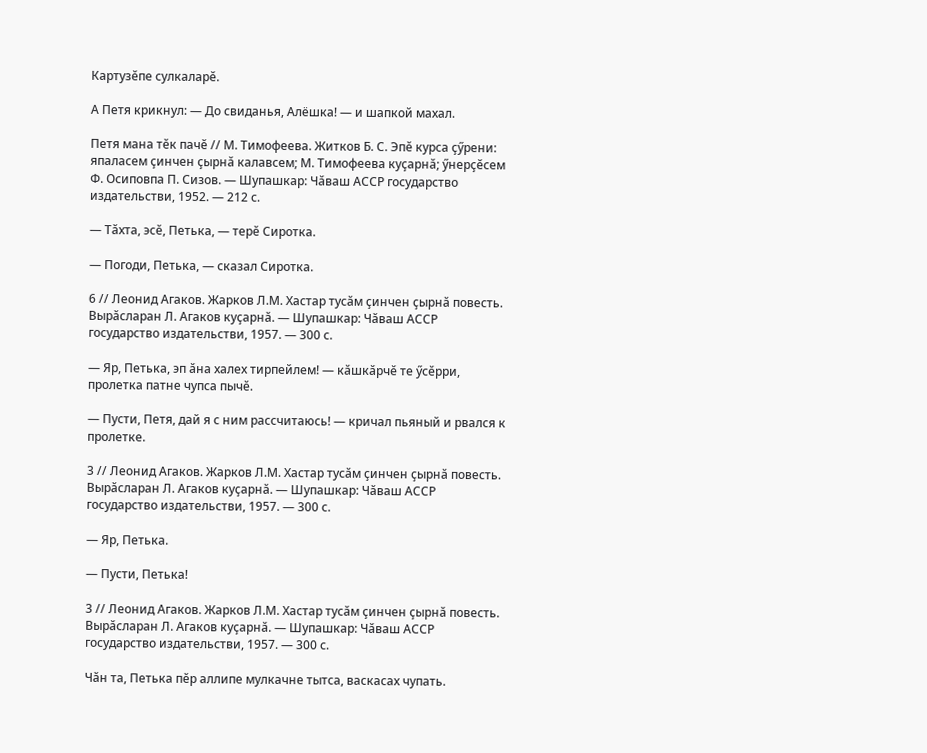Картузӗпе сулкаларӗ.

А Петя крикнул: — До свиданья, Алёшка! — и шапкой махал.

Петя мана тӗк пачӗ // М. Тимофеева. Житков Б. С. Эпӗ курса ҫӳрени: япаласем ҫинчен ҫырнӑ калавсем; М. Тимофеева куҫарнӑ; ӳнерҫӗсем Ф. Осиповпа П. Сизов. — Шупашкар: Чӑваш АССР государство издательстви, 1952. — 212 с.

— Тӑхта, эсӗ, Петька, — терӗ Сиротка.

— Погоди, Петька, — сказал Сиротка.

6 // Леонид Агаков. Жарков Л.М. Хастар тусӑм ҫинчен ҫырнӑ повесть. Вырӑсларан Л. Агаков куҫарнӑ. — Шупашкар: Чӑваш АССР государство издательстви, 1957. — 300 с.

— Яр, Петька, эп ӑна халех тирпейлем! — кӑшкӑрчӗ те ӳсӗрри, пролетка патне чупса пычӗ.

— Пусти, Петя, дай я с ним рассчитаюсь! — кричал пьяный и рвался к пролетке.

3 // Леонид Агаков. Жарков Л.М. Хастар тусӑм ҫинчен ҫырнӑ повесть. Вырӑсларан Л. Агаков куҫарнӑ. — Шупашкар: Чӑваш АССР государство издательстви, 1957. — 300 с.

— Яр, Петька.

— Пусти, Петька!

3 // Леонид Агаков. Жарков Л.М. Хастар тусӑм ҫинчен ҫырнӑ повесть. Вырӑсларан Л. Агаков куҫарнӑ. — Шупашкар: Чӑваш АССР государство издательстви, 1957. — 300 с.

Чӑн та, Петька пӗр аллипе мулкачне тытса, васкасах чупать.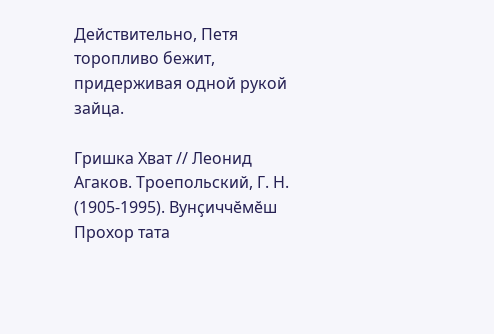Действительно, Петя торопливо бежит, придерживая одной рукой зайца.

Гришка Хват // Леонид Агаков. Троепольский, Г. Н. (1905-1995). Вунҫиччӗмӗш Прохор тата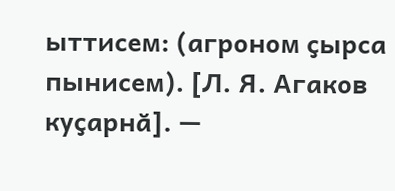ыттисем: (агроном ҫырса пынисем). [Л. Я. Агаков куҫарнӑ]. —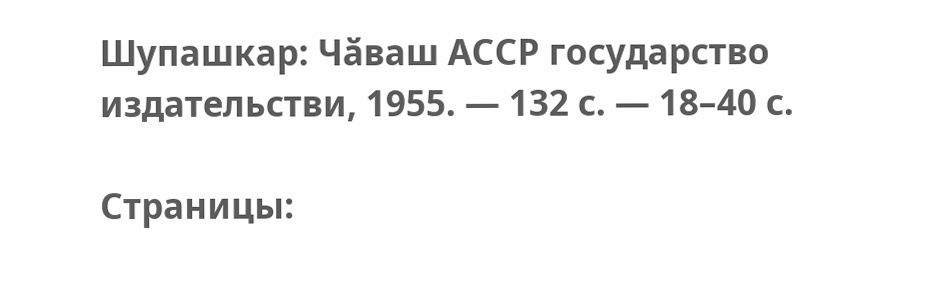Шупашкар: Чӑваш АССР государство издательстви, 1955. — 132 с. — 18–40 с.

Страницы: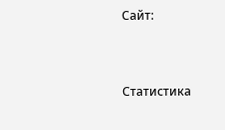Сайт:



Статистика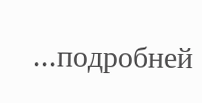...подробней